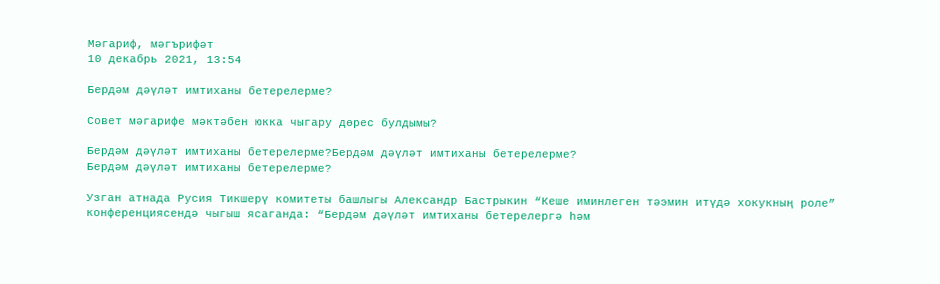Мәгариф, мәгърифәт
10 декабрь 2021, 13:54

Бердәм дәүләт имтиханы бетерелерме?

Совет мәгарифе мәктәбен юкка чыгару дөрес булдымы?

Бердәм дәүләт имтиханы бетерелерме?Бердәм дәүләт имтиханы бетерелерме?
Бердәм дәүләт имтиханы бетерелерме?

Узган атнада Русия Тикшерү комитеты башлыгы Александр Бастрыкин “Кеше иминлеген тәэмин итүдә хокукның роле” конференциясендә чыгыш ясаганда: “Бердәм дәүләт имтиханы бетерелергә һәм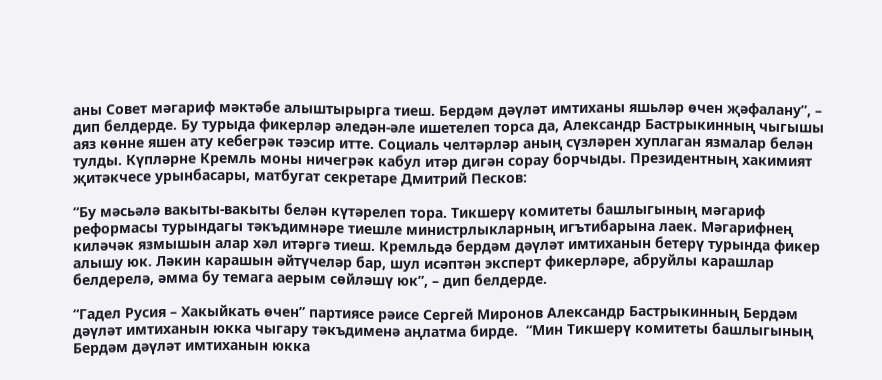аны Совет мәгариф мәктәбе алыштырырга тиеш. Бердәм дәүләт имтиханы яшьләр өчен җәфалану”, – дип белдерде. Бу турыда фикерләр әледән-әле ишетелеп торса да, Александр Бастрыкинның чыгышы аяз көнне яшен ату кебегрәк тәэсир итте. Социаль челтәрләр аның сүзләрен хуплаган язмалар белән тулды. Күпләрне Кремль моны ничегрәк кабул итәр дигән сорау борчыды. Президентның хакимият җитәкчесе урынбасары, матбугат секретаре Дмитрий Песков:

“Бу мәсьәлә вакыты-вакыты белән күтәрелеп тора. Тикшерү комитеты башлыгының мәгариф реформасы турындагы тәкъдимнәре тиешле министрлыкларның игътибарына лаек. Мәгарифнең киләчәк язмышын алар хәл итәргә тиеш. Кремльдә бердәм дәүләт имтиханын бетерү турында фикер алышу юк. Ләкин карашын әйтүчеләр бар, шул исәптән эксперт фикерләре, абруйлы карашлар белдерелә, әмма бу темага аерым сөйләшү юк”, – дип белдерде.

“Гадел Русия – Хакыйкать өчен” партиясе рәисе Сергей Миронов Александр Бастрыкинның Бердәм дәүләт имтиханын юкка чыгару тәкъдименә аңлатма бирде.  “Мин Тикшерү комитеты башлыгының Бердәм дәүләт имтиханын юкка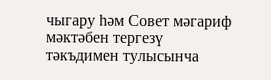чыгару һәм Совет мәгариф мәктәбен тергезү тәкъдимен тулысынча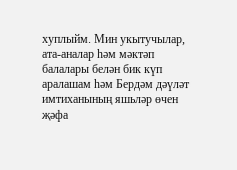хуплыйм. Мин укытучылар, ата-аналар һәм мәктәп балалары белән бик күп аралашам һәм Бердәм дәүләт имтиханының яшьләр өчен җәфа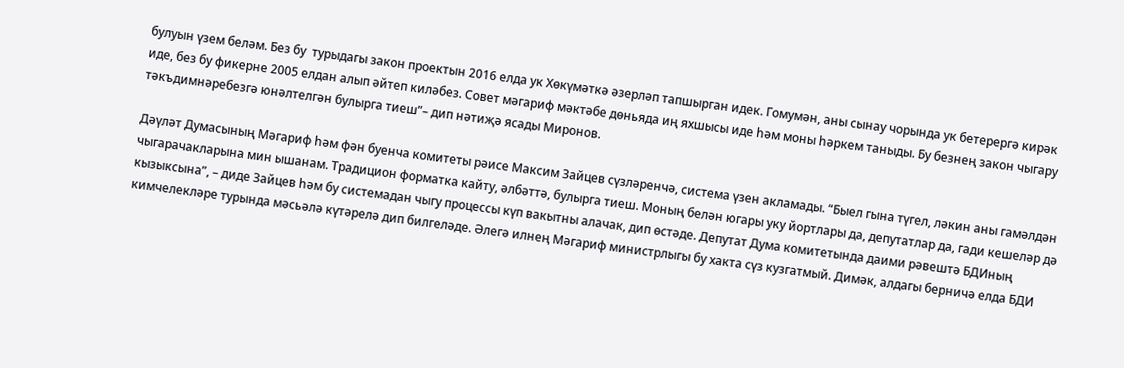булуын үзем беләм. Без бу  турыдагы закон проектын 2016 елда ук Хөкүмәткә әзерләп тапшырган идек. Гомумән, аны сынау чорында ук бетерергә кирәк иде, без бу фикерне 2005 елдан алып әйтеп киләбез. Совет мәгариф мәктәбе дөньяда иң яхшысы иде һәм моны һәркем таныды. Бу безнең закон чыгару тәкъдимнәребезгә юнәлтелгән булырга тиеш”– дип нәтиҗә ясады Миронов.

Дәүләт Думасының Мәгариф һәм фән буенча комитеты рәисе Максим Зайцев сүзләренчә, система үзен акламады. “Быел гына түгел, ләкин аны гамәлдән чыгарачакларына мин ышанам. Традицион форматка кайту, әлбәттә, булырга тиеш. Моның белән югары уку йортлары да, депутатлар да, гади кешеләр дә кызыксына”, – диде Зайцев һәм бу системадан чыгу процессы күп вакытны алачак, дип өстәде. Депутат Дума комитетында даими рәвештә БДИның кимчелекләре турында мәсьәлә күтәрелә дип билгеләде. Әлегә илнең Мәгариф министрлыгы бу хакта сүз кузгатмый. Димәк, алдагы берничә елда БДИ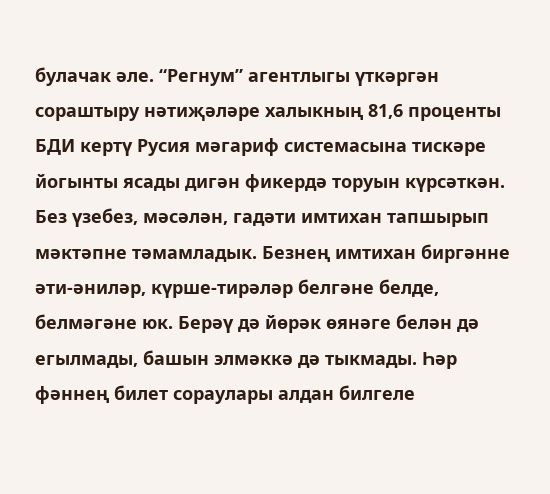булачак әле. “Регнум” агентлыгы үткәргән сораштыру нәтиҗәләре халыкның 81,6 проценты БДИ кертү Русия мәгариф системасына тискәре йогынты ясады дигән фикердә торуын күрсәткән. Без үзебез, мәсәлән, гадәти имтихан тапшырып мәктәпне тәмамладык. Безнең имтихан биргәнне әти-әниләр, күрше-тирәләр белгәне белде, белмәгәне юк. Берәү дә йөрәк өянәге белән дә егылмады, башын элмәккә дә тыкмады. Һәр фәннең билет сораулары алдан билгеле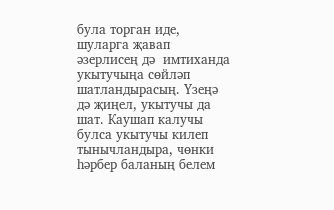була торган иде, шуларга җавап әзерлисең дә  имтиханда укытучыңа сөйләп шатландырасың. Үзеңә дә җиңел, укытучы да шат. Каушап калучы булса укытучы килеп тынычландыра, чөнки һәрбер баланың белем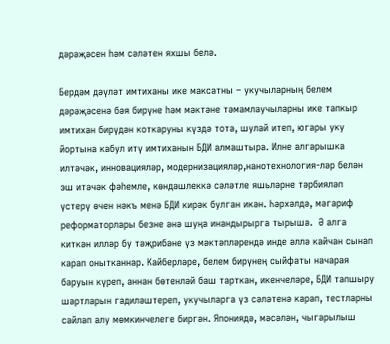дәрәҗәсен һәм сәләтен яхшы белә.

Бердәм дәүләт имтиханы ике максатны – укучыларның белем дәрәҗәсенә бәя бирүне һәм мәктәне тәмамлаучыларны ике тапкыр имтихан бирүдән коткаруны күздә тота, шулай итеп, югары уку йортына кабул итү имтиханын БДИ алмаштыра. Илне алгарышка илтәчәк, инновацияләр, модернизацияләр,нанотехнология-ләр белән эш итәчәк фәһемле, көндәшлеккә сәләтле яшьләрне тәрбияләп үстерү өчен нәкъ менә БДИ кирәк булган икән. Һәрхәлдә, мәгариф реформаторлары безне әнә шуңа инандырырга тырыша.  Ә алга  киткән илләр бу тәҗрибәне үз мәктәпләрендә инде әллә кайчан сынап карап онытканнар. Кайберләре, белем бирүнең сыйфаты начарая баруын күреп, аннан бөтенләй баш тарткан, икенчеләре, БДИ тапшыру шартларын гадиләштереп, укучыларга үз сәләтенә карап, тестларны сайлап алу мөмкинчелеге биргән. Япониядә, мәсәлән, чыгарылыш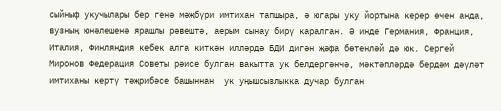сыйныф укучылары бер генә мәҗбүри имтихан тапшыра, ә югары уку йортына керер өчен анда, вузның юнәлешенә ярашлы рәвештә, аерым сынау бирү каралган. Ә инде Германия, Франция, Италия, Финляндия кебек алга киткән илләрдә БДИ дигән җәфа бөтенләй дә юк. Сергей Миронов Федерация Советы рәисе булган вакытта ук белдергәнчә, мәктәпләрдә бердәм дәүләт имтиханы кертү тәҗрибәсе башыннан  ук уңышсызлыкка дучар булган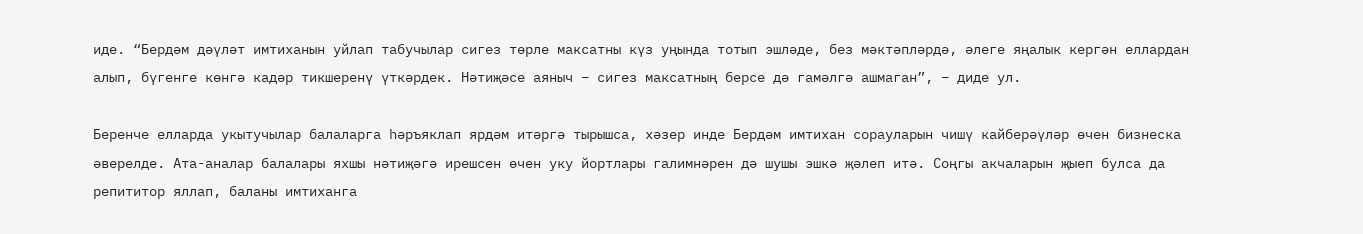иде. “Бердәм дәүләт имтиханын уйлап табучылар сигез төрле максатны күз уңында тотып эшләде, без мәктәпләрдә, әлеге яңалык кергән еллардан алып, бүгенге көнгә кадәр тикшеренү үткәрдек. Нәтиҗәсе аяныч – сигез максатның берсе дә гамәлгә ашмаган”, – диде ул.

Беренче елларда укытучылар балаларга һәръяклап ярдәм итәргә тырышса, хәзер инде Бердәм имтихан сорауларын чишү кайберәүләр өчен бизнеска әверелде. Ата-аналар балалары яхшы нәтиҗәгә ирешсен өчен уку йортлары галимнәрен дә шушы эшкә җәлеп итә. Соңгы акчаларын җыеп булса да репититор яллап, баланы имтиханга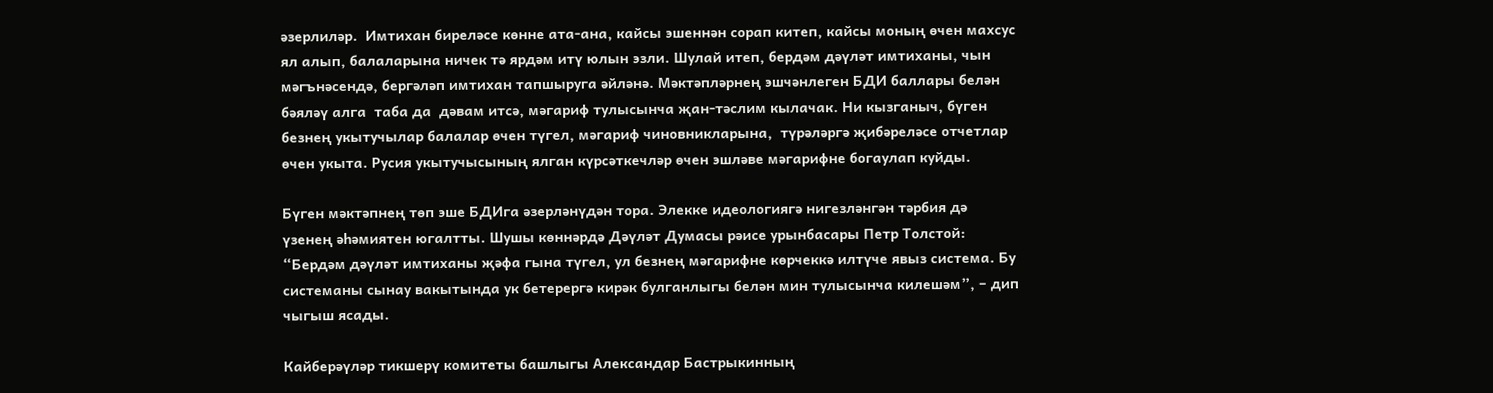әзерлиләр.  Имтихан биреләсе көнне ата-ана, кайсы эшеннән сорап китеп, кайсы моның өчен махсус ял алып, балаларына ничек тә ярдәм итү юлын эзли. Шулай итеп, бердәм дәүләт имтиханы, чын мәгънәсендә, бергәләп имтихан тапшыруга әйләнә. Мәктәпләрнең эшчәнлеген БДИ баллары белән бәяләү алга  таба да  дәвам итсә, мәгариф тулысынча җан-тәслим кылачак. Ни кызганыч, бүген безнең укытучылар балалар өчен түгел, мәгариф чиновникларына,  түрәләргә җибәреләсе отчетлар өчен укыта. Русия укытучысының ялган күрсәткечләр өчен эшләве мәгарифне богаулап куйды.

Бүген мәктәпнең төп эше БДИга әзерләнүдән тора. Элекке идеологиягә нигезләнгән тәрбия дә үзенең әһәмиятен югалтты. Шушы көннәрдә Дәүләт Думасы рәисе урынбасары Петр Толстой: “Бердәм дәүләт имтиханы җәфа гына түгел, ул безнең мәгарифне көрчеккә илтүче явыз система. Бу системаны сынау вакытында ук бетерергә кирәк булганлыгы белән мин тулысынча килешәм”, – дип чыгыш ясады.

Кайберәүләр тикшерү комитеты башлыгы Александар Бастрыкинның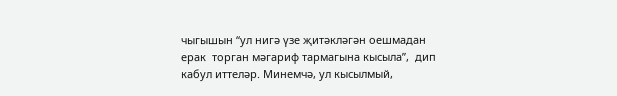чыгышын “ул нигә үзе җитәкләгән оешмадан ерак  торган мәгариф тармагына кысыла”,  дип кабул иттеләр. Минемчә, ул кысылмый,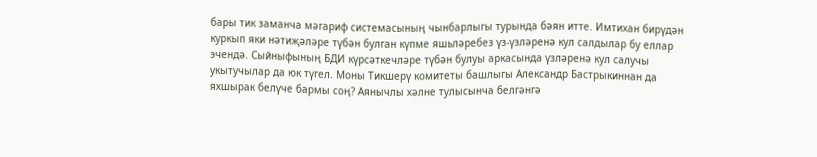бары тик заманча мәгариф системасының чынбарлыгы турында бәян итте. Имтихан бирүдән куркып яки нәтиҗәләре түбән булган күпме яшьләребез үз-үзләренә кул салдылар бу еллар эчендә. Сыйныфының БДИ күрсәткечләре түбән булуы аркасында үзләренә кул салучы укытучылар да юк түгел. Моны Тикшерү комитеты башлыгы Александр Бастрыкиннан да яхшырак белүче бармы соң? Аянычлы хәлне тулысынча белгәнгә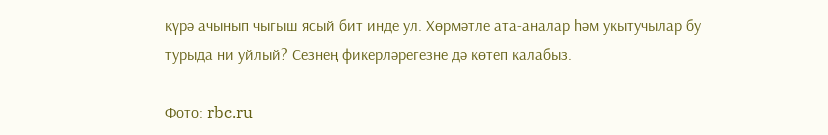күрә ачынып чыгыш ясый бит инде ул. Хөрмәтле ата-аналар һәм укытучылар бу турыда ни уйлый? Сезнең фикерләрегезне дә көтеп калабыз.

Фото: rbc.ru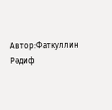Автор:Фаткуллин Рәдиф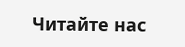Читайте нас